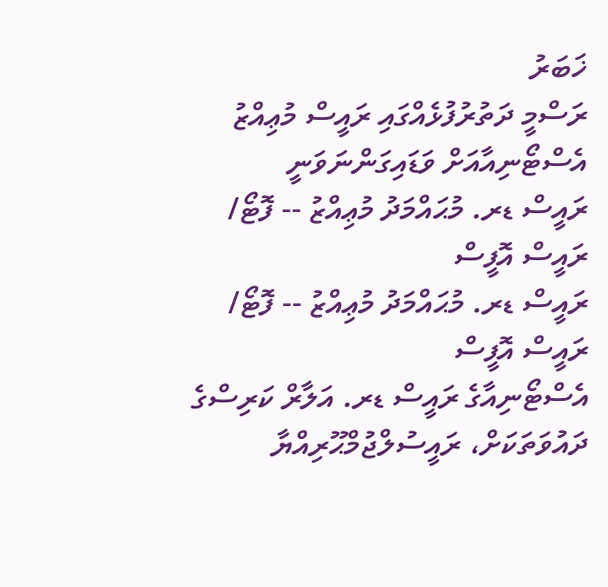ޚަބަރު
ރަސްމީ ދަތުރުފުޅެއްގައި ރައީސް މުޢިއްޒު އެސްޓޯނިއާއަށް ވަޑައިގަންނަވަނީ
ރައީސް ޑރ. މުޙައްމަދު މުޢިއްޒު -- ފޮޓޯ/ ރައީސް އޮފީސް
ރައީސް ޑރ. މުޙައްމަދު މުޢިއްޒު -- ފޮޓޯ/ ރައީސް އޮފީސް
އެސްޓޯނިއާގެ ރައީސް ޑރ. އަލާރް ކަރިސްގެ ދައުވަތަކަށް، ރައީސުލްޖުމްޙޫރިއްޔާ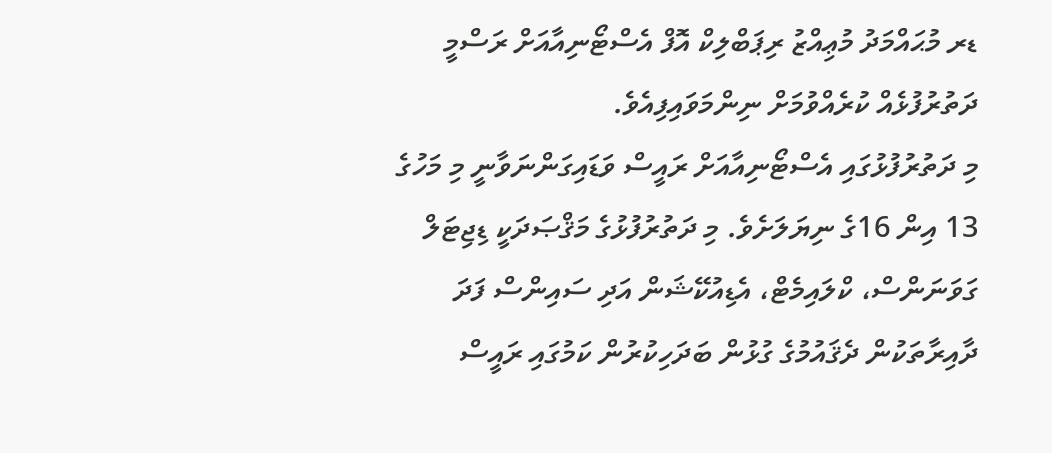ޑރ މުޙައްމަދު މުޢިއްޒު ރިޕަބްލިކް އޮފް އެސްޓޯނިއާއަށް ރަސްމީ ދަތުރުފުޅެއް ކުރެއްވުމަށް ނިންމަވައިފިއެވެ.
މި ދަތުރުފުޅުގައި އެސްޓޯނިއާއަށް ރައީސް ވަޑައިގަންނަވާނީ މި މަހުގެ 13 އިން 16ގެ ނިޔަލަށެވެ. މި ދަތުރުފުޅުގެ މަޤްޞަދަކީ ޑިޖިޓަލް ގަވަނަންސް، ކްލައިމެޓް، އެޑިއުކޭޝަން އަދި ސައިންސް ފަދަ ދާއިރާތަކުން ދެޤައުމުގެ ގުޅުން ބަދަހިކުރުން ކަމުގައި ރައީސް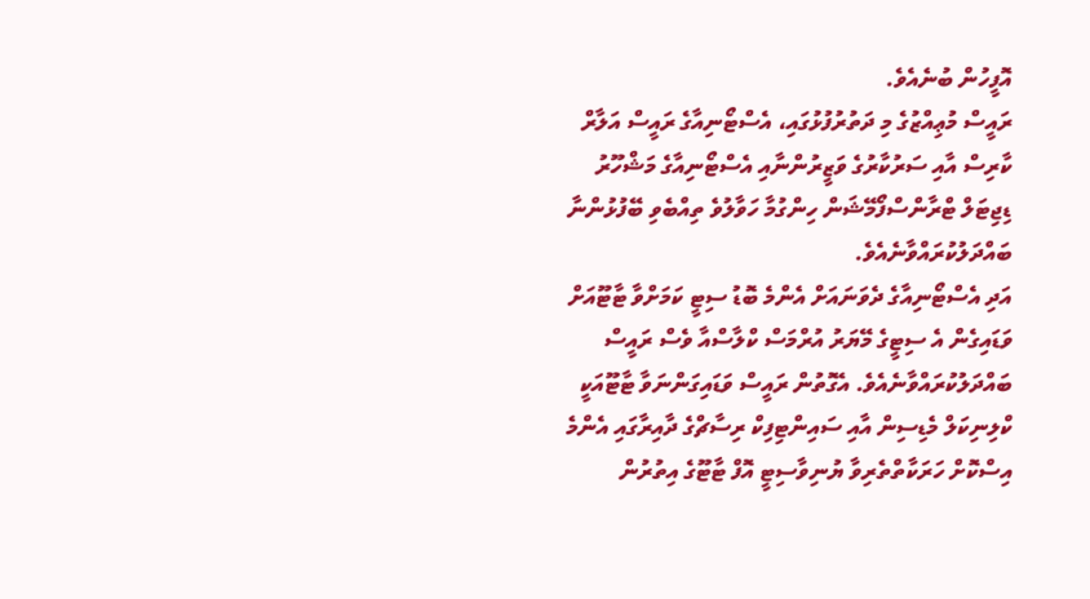އޮފީހުން ބުނެއެވެ.
ރައީސް މުޢިއްޒުގެ މި ދަތުރުފުޅުގައި، އެސްޓޯނިއާގެ ރައީސް އަލާރް ކާރިސް އާއި ސަރުކާރުގެ ވަޒީރުންނާއި އެސްޓޯނިއާގެ މަޝްހޫރު ޑިޖިޓަލް ޓްރާންސްފޯމޭޝަން ހިންގުމާ ހަވާލުވެ ތިއްބެވި ބޭފުޅުންނާ ބައްދަލުކުރައްވާނެއެވެ.
އަދި އެސްޓޯނިއާގެ ދެވަނައަށް އެންމެ ބޮޑު ސިޓީ ކަމަށްވާ ޓާޓޫއަށް ވަޑައިގެން އެ ސިޓީގެ މޭޔަރު އުރްމަސް ކްލާސްއާ ވެސް ރައީސް ބައްދަލުކުރައްވާނެއެވެ. އެގޮތުން ރައީސް ވަޑައިގަންނަވާ ޓާޓޫއަކީ ކްލިނިކަލް މެޑިސިން އާއި ސައިންޓިފިކް ރިސާޗްގެ ދާއިރާގައި އެންމެ އިސްކޮށް ހަރަކާތްތެރިވާ ޔުނިވާސިޓީ އޮފް ޓާޓޫގެ އިތުރުން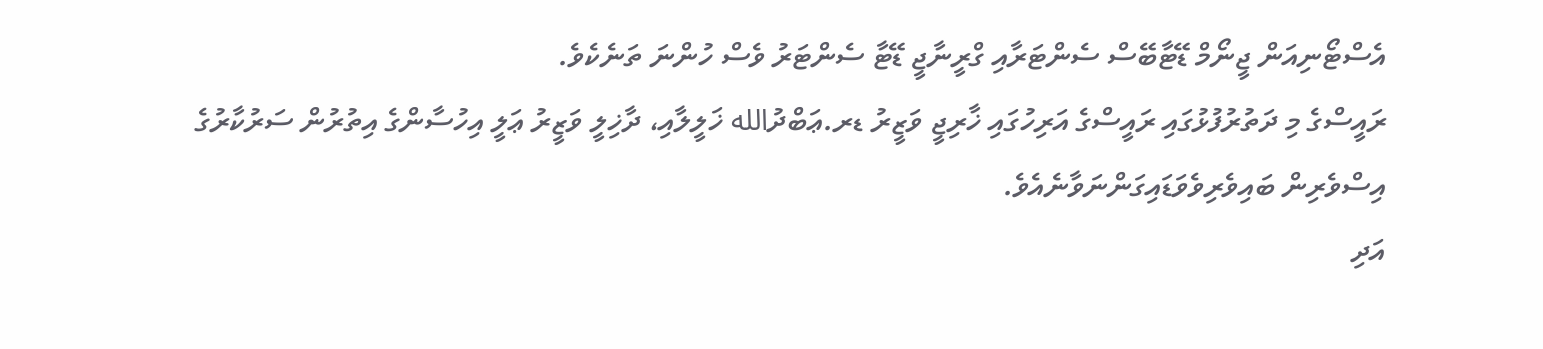އެސްޓޯނިއަން ޖީނޯމް ޑޭޓާބޭސް ސެންޓަރާއި ގްރީނާޖީ ޑޭޓާ ސެންޓަރު ވެސް ހުންނަ ތަނެކެވެ.
ރައީސްގެ މި ދަތުރުފުޅުގައި ރައީސްގެ އަރިހުގައި ޚާރިޖީ ވަޒީރު ޑރ.ޢަބްދުالله ޚަލީލާއި، ދާޚިލީ ވަޒީރު ޢަލީ އިހުސާންގެ އިތުރުން ސަރުކާރުގެ އިސްވެރިން ބައިވެރިވެވަޑައިގަންނަވާނެއެވެ.
އަދި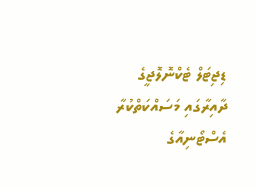ޑިޖިޓަލް ޓެކްނޮލޮޖީގެ ދާއިރާގައި މަސައްކަތްކުރާ އެސްޓޯނިއާގެ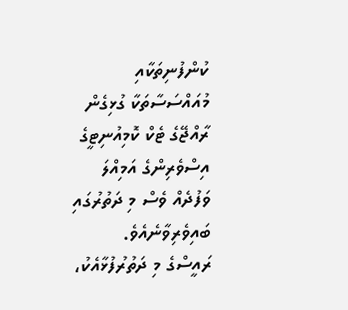ކުންފުނިތަކާއި މުއައްސަސާތަކާ ގުޅިގެން ރާއްޖޭގެ ޓެކް ކޮމިއުނިޓީގެ އިސްވެރިންގެ އަމިއްލަ ވަފުދެއް ވެސް މި ދަތުރުގައި ބައިވެރިވާނެއެވެ.
ރައީސްގެ މި ދަތުރުފުޅާއެކު،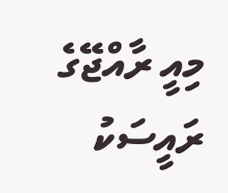މިއީ ރާއްޖޭގެ ރައީސަކު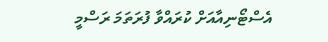އެސްޓޯނިއާއަށް ކުރައްވާ ފުރަތަމަ ރަސްމީ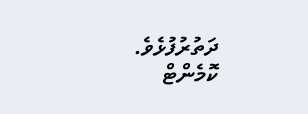ދަތުރުފުޅެވެ.
ކޮމެންޓް